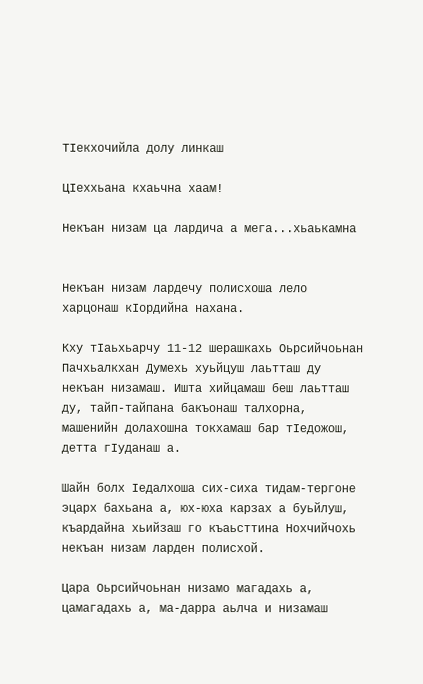ТIекхочийла долу линкаш

ЦIеххьана кхаьчна хаам!

Некъан низам ца лардича а мега...хьаькамна


Некъан низам лардечу полисхоша лело харцонаш кIордийна нахана.

Кху тIаьхьарчу 11-12 шерашкахь Оьрсийчоьнан Пачхьалкхан Думехь хуьйцуш лаьтташ ду некъан низамаш. Ишта хийцамаш беш лаьтташ ду, тайп-тайпана бакъонаш талхорна, машенийн долахошна токхамаш бар тIедожош, детта гIуданаш а.

Шайн болх Iедалхоша сих-сиха тидам-тергоне эцарх бахьана а, юх-юха карзах а буьйлуш, къардайна хьийзаш го къаьсттина Нохчийчохь некъан низам ларден полисхой.

Цара Оьрсийчоьнан низамо магадахь а, цамагадахь а, ма-дарра аьлча и низамаш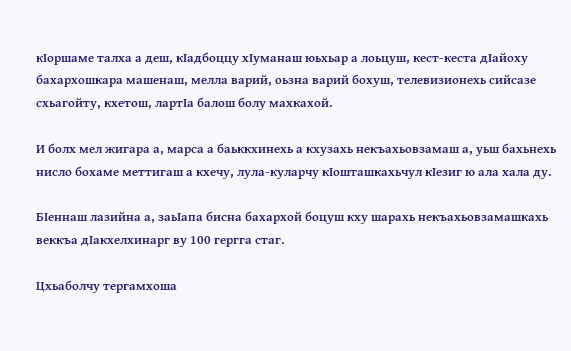кIоршаме талха а деш, кIадбоццу хIуманаш юьхьар а лоьцуш, кест-кеста дIайоху бахархошкара машенаш, мелла варий, оьзна варий бохуш, телевизионехь сийсазе схьагойту, кхетош, лартIа балош болу махкахой.

И болх мел жигара а, марса а баьккхинехь а кхузахь некъахьовзамаш а, уьш бахьнехь нисло бохаме меттигаш а кхечу, лула-куларчу кIошташкахьчул кIезиг ю ала хала ду.

БIеннаш лазийна а, заьIапа бисна бахархой боцуш кху шарахь некъахьовзамашкахь веккъа дIакхелхинарг ву 100 гергга стаг.

Цхьаболчу тергамхоша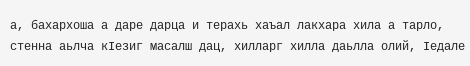а, бахархоша а даре дарца и терахь хаъал лакхара хила а тарло, стенна аьлча кIезиг масалш дац, хилларг хилла даьлла олий, Iедале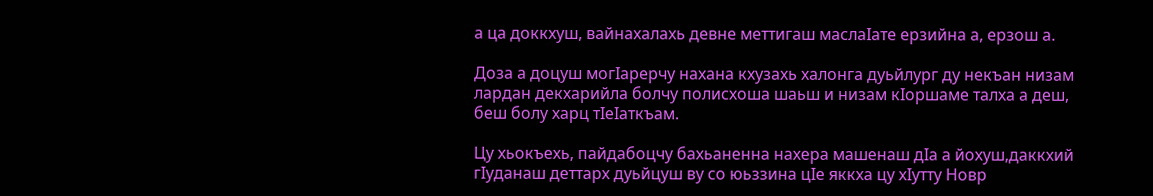а ца доккхуш, вайнахалахь девне меттигаш маслаIате ерзийна а, ерзош а.

Доза а доцуш могIарерчу нахана кхузахь халонга дуьйлург ду некъан низам лардан декхарийла болчу полисхоша шаьш и низам кIоршаме талха а деш, беш болу харц тIеIаткъам.

Цу хьокъехь, пайдабоцчу бахьаненна нахера машенаш дIа а йохуш,даккхий гIуданаш деттарх дуьйцуш ву со юьззина цIе яккха цу хIутту Новр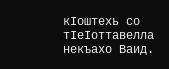кIоштехь со тIеIоттавелла некъахо Ваид.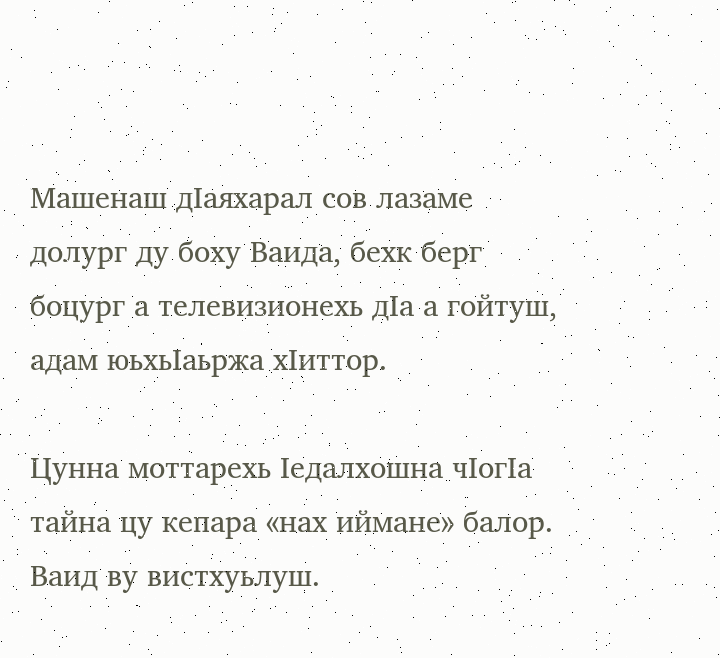Машенаш дIаяхарал сов лазаме долург ду боху Ваида, бехк берг боцург а телевизионехь дIа а гойтуш, адам юьхьIаьржа хIиттор.

Цунна моттарехь Iедалхошна чIогIа тайна цу кепара «нах иймане» балор. Ваид ву вистхуьлуш.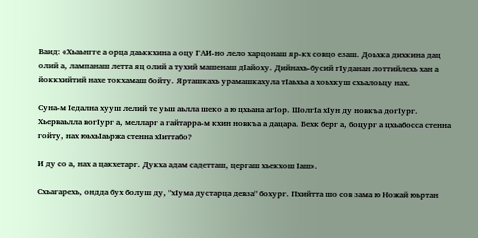Ваид: «Хьаьнгге а орца даьккхина а оцу ГАИ-но лело харцонаш яр-кх совцо езаш. Доьхка дихкина дац олий а, лампанаш летта яц олий а тухий машенаш дIайоху. Дийнахь-бусий гIуданан лоттийлехь хан а йоккхийтий нахе токхамаш бойту. Ярташкахь урамашкахула тIаьхьа а хоьхкуш схьалоьцу нах.

Суна-м Iедална хууш лелий те уьш аьлла шеко а ю цхьана агIор. ШолгIа хIун ду новкъа догIург. Хьерваьлла вогIург а, мелларг а гайтарра-м кхин новкъа а дацара. Бехк берг а, боцург а цхьабосса стенна гойту, нах юьхьIаьржа стенна хIиттабо?

И ду со а, нах а цакхетарг. Дукха адам садетташ, цергаш хьекхош Iаш».

Схьагарехь, ондда бух болуш ду, "хIума дустарца девза" бохург. Пхийтта шо сов зама ю Ножай юьртан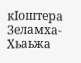кIоштера Зеламха-Хьаьжа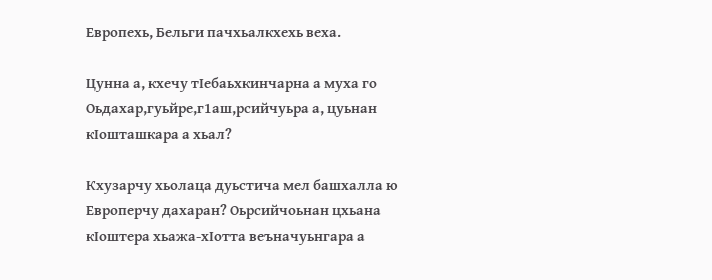Европехь, Бельги пачхьалкхехь веха.

Цунна а, кхечу тIебаьхкинчарна а муха го Оьдахар,гуьйре,г1аш,рсийчуьра а, цуьнан кIошташкара а хьал?

Кхузарчу хьолаца дуьстича мел башхалла ю Европерчу дахаран? Оьрсийчоьнан цхьана кIоштера хьажа-хIотта веъначуьнгара а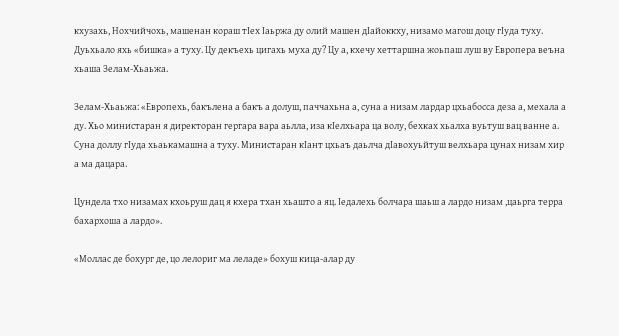кхузахь, Нохчийчохь, машенан кораш тIех Iаьржа ду олий машен дIайоккху, низамо магош доцу гIуда туху. Дуьхьало яхь «бишка» а туху. Цу декъехь цигахь муха ду? Цу а, кхечу хеттаршна жоьпаш луш ву Европера веъна хьаша Зелам-Хьаьжа.

Зелам-Хьаьжа: «Европехь, бакълена а бакъ а долуш, паччахьна а, суна а низам лардар цхьабосса деза а, мехала а ду. Хьо министаран я директоран гергара вара аьлла, иза кIелхьара ца волу, бехках хьалха вуьтуш вац ванне а. Суна доллу гIуда хьаькамашна а туху. Министаран кIант цхьаъ даьлча дIавохуьйтуш велхьара цунах низам хир а ма дацара.

Цундела тхо низамах кхоьруш дац я кхера тхан хьашто а яц. Iедалехь болчара шаьш а лардо низам ,цаьрга терра бахархоша а лардо».

«Моллас де бохург де, цо лелориг ма леладе» бохуш кица-алар ду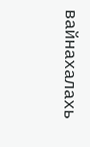вайнахалахь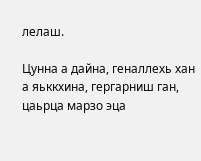лелаш.

Цунна а дайна, геналлехь хан а яьккхина, гергарниш ган, цаьрца марзо эца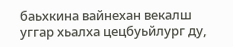баьхкина вайнехан векалш уггар хьалха цецбуьйлург ду,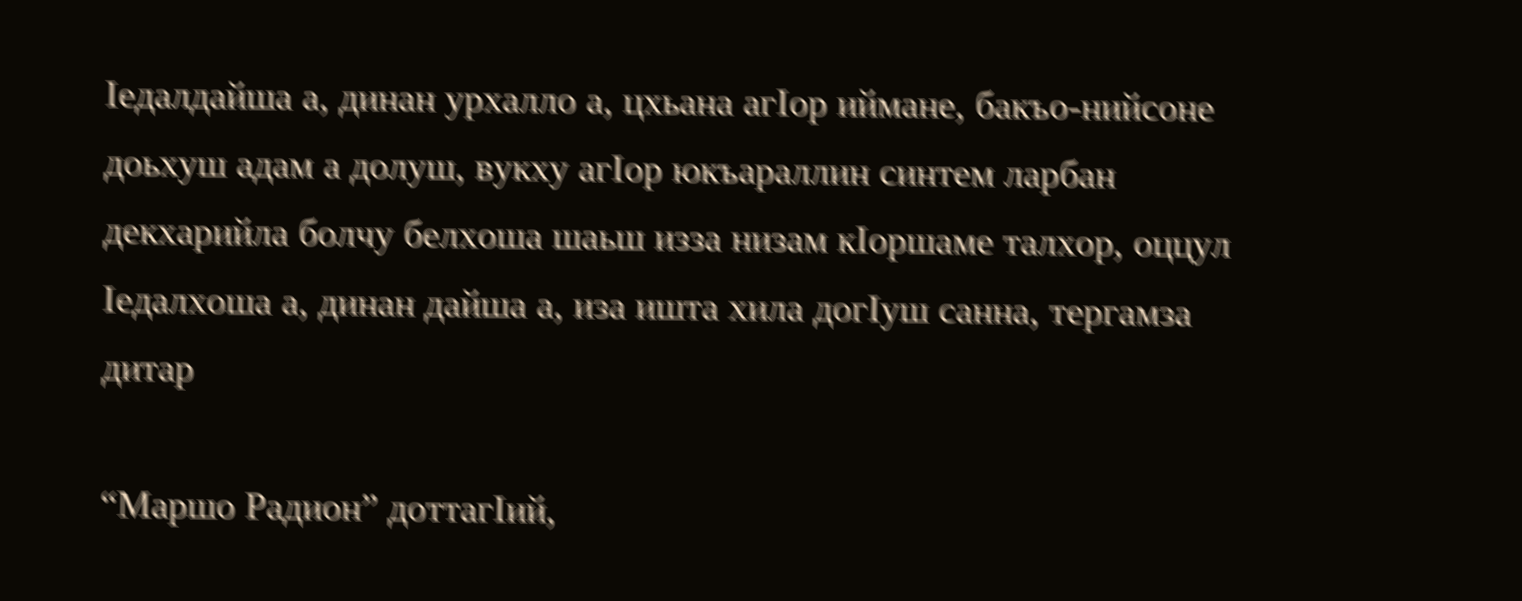Iедалдайша а, динан урхалло а, цхьана агIор иймане, бакъо-нийсоне доьхуш адам а долуш, вукху агIор юкъараллин синтем ларбан декхарийла болчу белхоша шаьш изза низам кIоршаме талхор, оццул Iедалхоша а, динан дайша а, иза ишта хила догIуш санна, тергамза дитар

“Маршо Радион” доттагIий,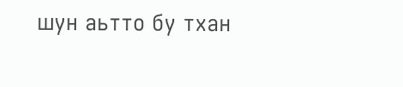шун аьтто бу тхан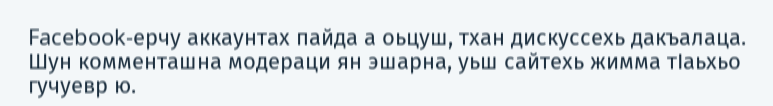Facebook-ерчу аккаунтах пайда а оьцуш, тхан дискуссехь дакъалаца. Шун комменташна модераци ян эшарна, уьш сайтехь жимма тIаьхьо гучуевр ю.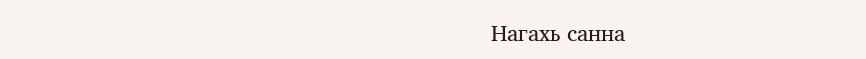Нагахь санна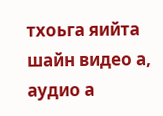тхоьга яийта шайн видео а, аудио а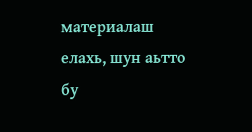материалаш елахь, шун аьтто бу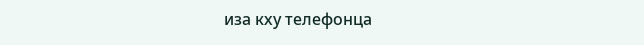иза кху телефонца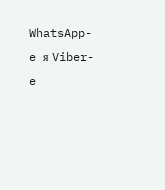WhatsApp-e я Viber-e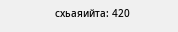схьаяийта: 420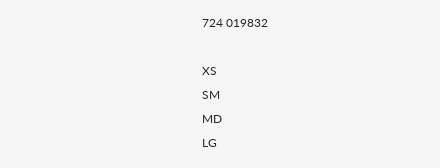724 019832

XS
SM
MD
LG